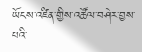ཡོངས་འཛིན་གྱིས་འཚོལ་བཤེར་བྱས་པའི་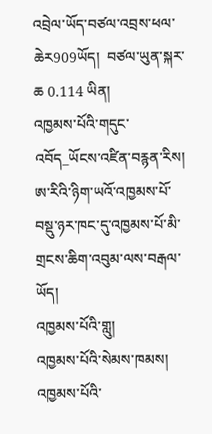འབྲེལ་ཡོད་བཙལ་འབྲས་ཕལ་ཆེར909ཡོད།  བཙལ་ཡུན་སྐར་ཆ 0.114 ཡིན།
འཁྱམས་པོའི་གདུང་འབོད_ཡོངས་འཛིན་བརྙན་རིས།
ཨ་རིའི་ཉིག་ཡའོ་འཁྱམས་པོ་བསྡུ་ཉར་ཁང་དུ་འཁྱམས་པོ་མི་གྲངས་ཆིག་འབུམ་ལས་བརྒལ་ཡོད།
འཁྱམས་པོའི་གླུ།
འཁྱམས་པོའི་སེམས་ཁམས།
འཁྱམས་པོའི་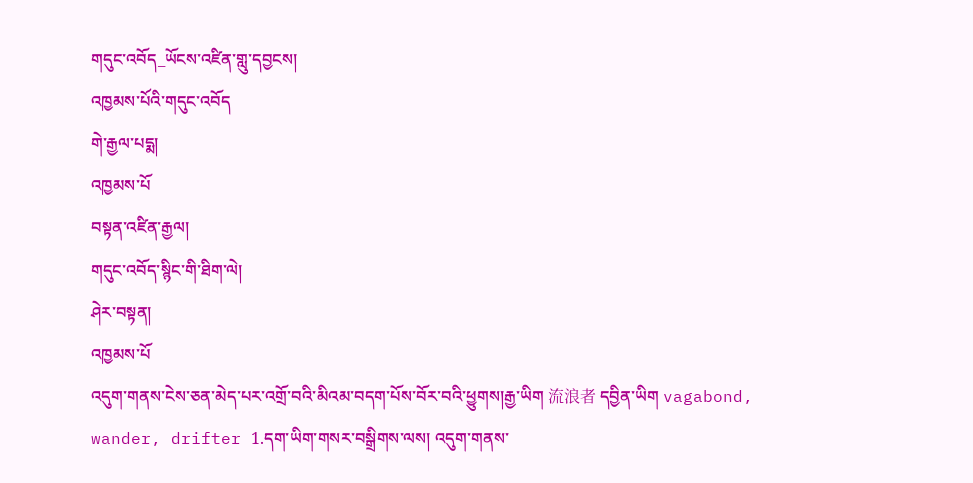གདུང་འབོད_ཡོངས་འཛིན་གླུ་དབྱངས།
འཁྱམས་པོའི་གདུང་འབོད
གེ་རྒྱལ་པདྨ།
འཁྱམས་པོ
བསྟན་འཛིན་རྒྱལ།
གདུང་འབོད་སྙིང་གི་ཐིག་ལེ།
ཤེར་བསྟན།
འཁྱམས་པོ
འདུག་གནས་ངེས་ཅན་མེད་པར་འགྲོ་བའི་མིའམ་བདག་པོས་བོར་བའི་ཕྱུགས།རྒྱ་ཡིག 流浪者 དབྱིན་ཡིག vagabond, wander, drifter 1.དག་ཡིག་གསར་བསྒྲིགས་ལས། འདུག་གནས་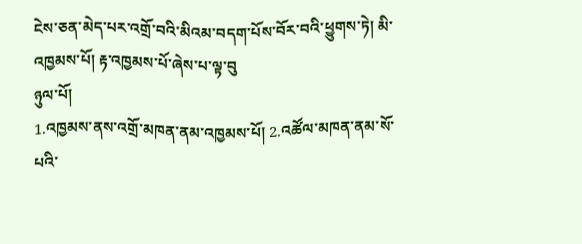ངེས་ཅན་མེད་པར་འགྲོ་བའི་མིའམ་བདག་པོས་བོར་བའི་ཕྱུགས་ཏེ། མི་འཁྱམས་པོ། རྟ་འཁྱམས་པོ་ཞེས་པ་ལྟ་བུ
ཉུལ་པོ།
1.འཁྱམས་ནས་འགྲོ་མཁན་ནམ་འཁྱམས་པོ། 2.འཚོལ་མཁན་ནམ་སོ་པའི་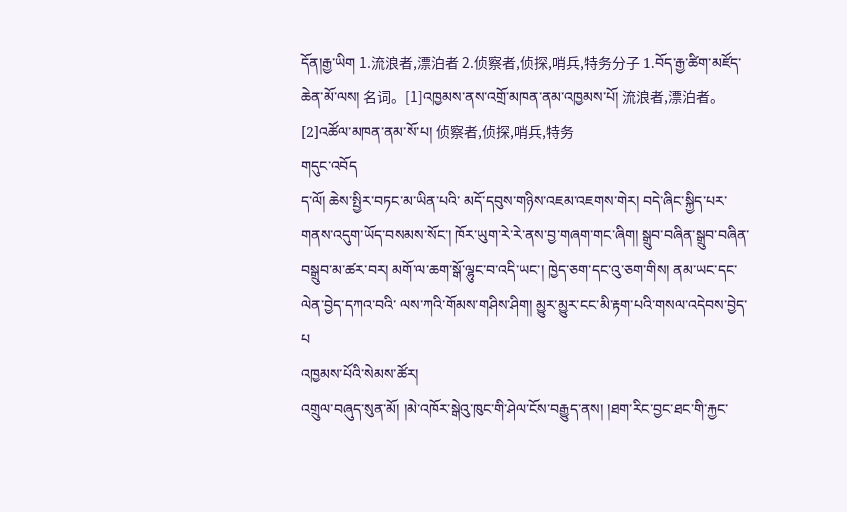དོན།རྒྱ་ཡིག 1.流浪者,漂泊者 2.侦察者,侦探,哨兵,特务分子 1.བོད་རྒྱ་ཚིག་མཛོད་ཆེན་མོ་ལས། 名词。[1]འཁྱམས་ནས་འགྲོ་མཁན་ནམ་འཁྱམས་པོ། 流浪者,漂泊者。[2]འཚོལ་མཁན་ནམ་སོ་པ། 侦察者,侦探,哨兵,特务
གདུང་འབོད
ད་ལོ། ཆེས་སྤྱིར་བཏང་མ་ཡིན་པའི་ མདོ་དབུས་གཉིས་འཇམ་འཇགས་གེར། བདེ་ཞིང་སྐྱིད་པར་གནས་འདུག་ཡོད་བསམས་སོང་། ཁོར་ཡུག་རེ་རེ་ནས་བྱ་གཞག་གང་ཞིག། སྒྲུབ་བཞིན་སྒྲུབ་བཞིན་བསྒྲུབ་མ་ཚར་བར། མགོ་ལ་ཆག་སྒོ་ལྷུང་བ་འདི་ཡང་། ཁྱེད་ཅག་དང་འུ་ཅག་གིས། ནམ་ཡང་དང་ལེན་བྱེད་དཀའ་བའི་ ལས་ཀའི་གོམས་གཤིས་ཤིག། མྱུར་མྱུར་ངང་མི་རྟག་པའི་གསལ་འདེབས་བྱེད་པ
འཁྱམས་པོའི་སེམས་ཚོར།
འགྲུལ་བཞུད་སུན་མོ། །མེ་འཁོར་སྒེའུ་ཁུང་གི་ཤེལ་ངོས་བརྒྱུད་ནས། །ཐག་རིང་བྱང་ཐང་གི་རྐྱང་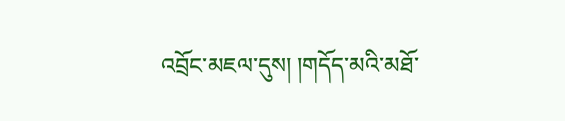འབྲོང་མཇལ་དུས། །གདོད་མའི་མཐོ་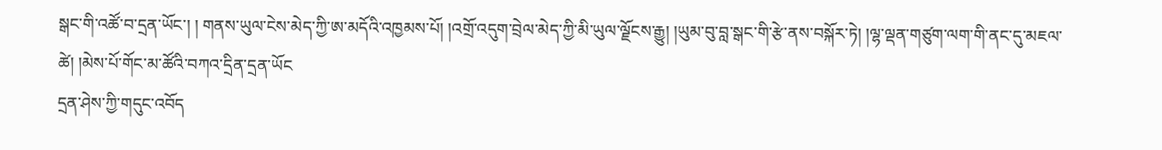སྒང་གི་འཚོ་བ་དྲན་ཡོང་། ། གནས་ཡུལ་ངེས་མེད་ཀྱི་ཨ་མདོའི་འཁྱམས་པོ། །འགྲོ་འདུག་བྲེལ་མེད་ཀྱི་མི་ཡུལ་ལྗོངས་རྒྱུ། །ཡུམ་བུ་བླ་སྒང་གི་རྩེ་ནས་བསྐོར་ཏེ། །ལྷ་ལྡན་གཙུག་ལག་གི་ནང་དུ་མཇལ་ཚེ། །མེས་པོ་གོང་མ་ཚོའི་བཀའ་དྲིན་དྲན་ཡོང
དྲན་ཤེས་ཀྱི་གདུང་འབོད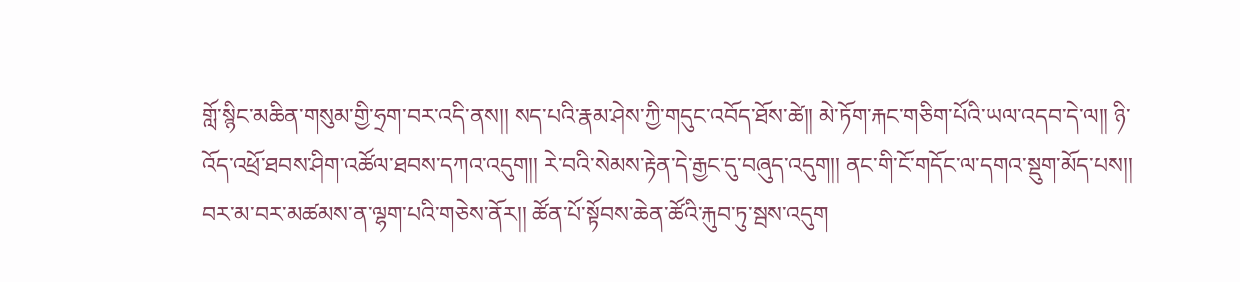གློ་སྙིང་མཆིན་གསུམ་གྱི་ཧྲག་བར་འདི་ནས།། སད་པའི་རྣམ་ཤེས་ཀྱི་གདུང་འབོད་ཐོས་ཚེ།། མེ་ཏོག་རྐང་གཅིག་པོའི་ཡལ་འདབ་དེ་ལ།། ཉི་འོད་འཕྲོ་ཐབས་ཤིག་འཚོལ་ཐབས་དཀའ་འདུག།། རེ་བའི་སེམས་རྟེན་དེ་རྒྱང་དུ་བཞུད་འདུག།། ནང་གི་ངོ་གདོང་ལ་དགའ་སྡུག་མོད་པས།། བར་མ་བར་མཚམས་ན་ལྷག་པའི་གཅེས་ནོར།། ཚོན་པོ་སྟོབས་ཆེན་ཚོའི་རྐུབ་ཏུ་སྦས་འདུག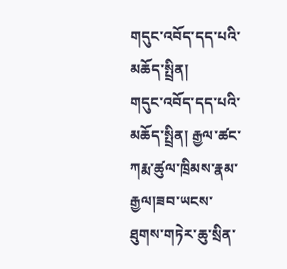གདུང་འབོད་དད་པའི་མཆོད་སྤྲིན།
གདུང་འབོད་དད་པའི་མཆོད་སྤྲིན། རྒྱལ་ཚང་ཀརྨ་ཚུལ་ཁྲིམས་རྣམ་རྒྱལ།ཟབ་ཡངས་ཐུགས་གཏེར་ཆུ་སྲིན་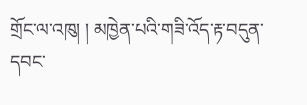གྲོང་ལ་འཁུ། ། མཁྱེན་པའི་གཟི་འོད་རྟ་བདུན་དབང་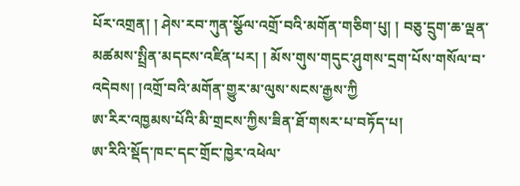པོར་འགྲན། ། ཤེས་རབ་ཀུན་སྩོལ་འགྲོ་བའི་མགོན་གཅིག་པུ། ། བཅུ་དྲུག་ཆ་ལྡན་མཚམས་སྤྲིན་མདངས་འཛིན་པར། ། མོས་གུས་གདུང་ཤུགས་དྲག་པོས་གསོལ་བ་འདེབས། །འགྲོ་བའི་མགོན་གྱུར་མ་ལུས་སངས་རྒྱས་ཀྱི
ཨ་རིར་འཁྱམས་པོའི་མི་གྲངས་ཀྱིས་ཟིན་ཐོ་གསར་པ་བཏོད་པ།
ཨ་རིའི་སྡོད་ཁང་དང་གྲོང་ཁྱེར་འཕེལ་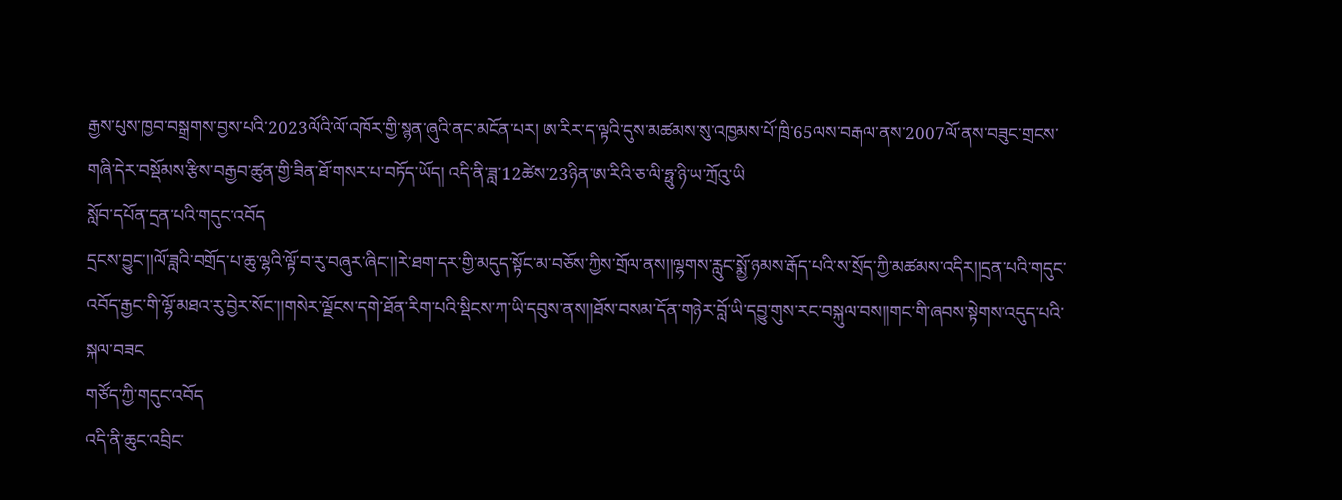རྒྱས་པུས་ཁྱབ་བསྒྲགས་བྱས་པའི་2023ལོའི་ལོ་འཁོར་གྱི་སྙན་ཞུའི་ནང་མངོན་པར། ཨ་རིར་ད་ལྟའི་དུས་མཚམས་སུ་འཁྱམས་པོ་ཁྲི་65ལས་བརྒལ་ནས་2007ལོ་ནས་བཟུང་གྲངས་གཞི་དེར་བསྡོམས་རྩིས་བརྒྱབ་ཚུན་གྱི་ཟིན་ཐོ་གསར་པ་བཏོད་ཡོད། འདི་ནི་ཟླ་12ཚེས་23ཉིན་ཨ་རིའི་ཅ་ལི་ཧྥུ་ཉི་ཡ་ཀྲོའུ་ཡི
སློབ་དཔོན་དྲན་པའི་གདུང་འབོད
དྲངས་བྱུང་།།ལོ་ཟླའི་བགྲོད་པ་ཆུ་ལྷའི་ལྟོ་བ་རུ་བཞུར་ཞིང་།།རེ་ཐག་དར་གྱི་མདུད་སྟོང་མ་བཅོས་ཀྱིས་གྲོལ་ནས།།ལྷགས་རླུང་སྨྱོ་ཉམས་རྒོད་པའི་ས་སྲོད་ཀྱི་མཚམས་འདིར།།དྲན་པའི་གདུང་འབོད་རྒྱང་གི་ལྷོ་མཐའ་རུ་བྱེར་སོང་།།གསེར་ལྗོངས་དགེ་ཐོན་རིག་པའི་སྡིངས་ཀ་ཡི་དབུས་ནས།།ཐོས་བསམ་དོན་གཉེར་བློ་ཡི་དབྱུ་གུས་རང་བསྐུལ་བས།།གང་གི་ཞབས་སྟེགས་འདུད་པའི་སྐལ་བཟང
གཙོད་ཀྱི་གདུང་འབོད
འདི་ནི་ཆུང་འབྲིང་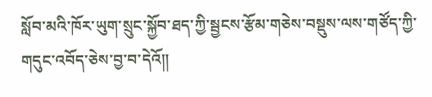སློབ་མའི་ཁོར་ཡུག་སྲུང་སྐྱོབ་ཐད་ཀྱི་སྦྱངས་རྩོམ་གཅེས་བསྡུས་ལས་གཙོད་ཀྱི་གདུང་འབོད་ཅེས་བྱ་བ་དེའོ༎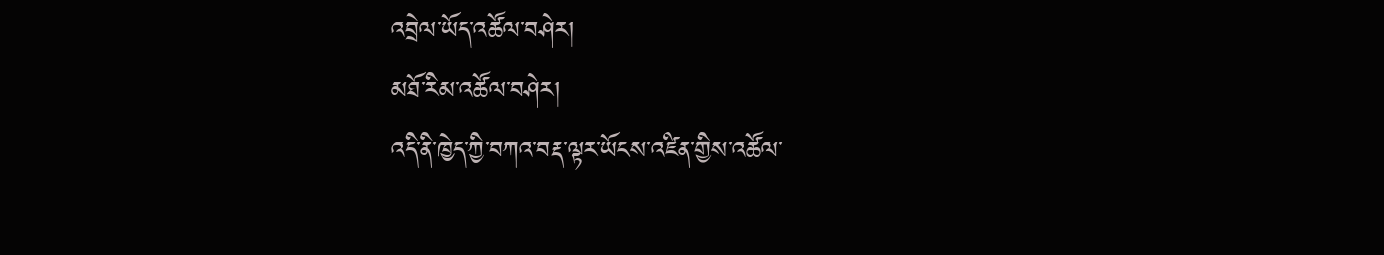འབྲེལ་ཡོད་འཚོལ་བཤེར།
མཐོ་རིམ་འཚོལ་བཤེར།
འདི་ནི་ཁྱེད་ཀྱི་བཀའ་བརྡ་ལྟར་ཡོངས་འཛིན་གྱིས་འཚོལ་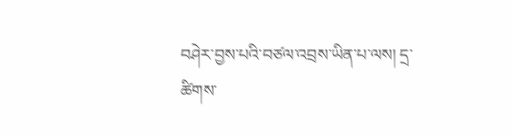བཤེར་བྱས་པའི་བཙལ་འབྲས་ཡིན་པ་ལས། དྲ་ཚིགས་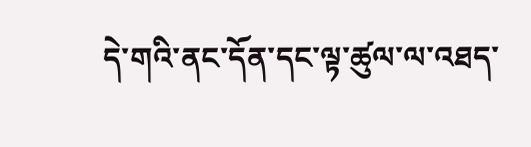དེ་གའི་ནང་དོན་དང་ལྟ་ཚུལ་ལ་འཐད་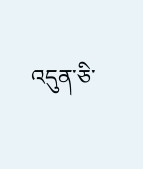འདུན་ཅི་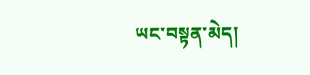ཡང་བསྟན་མེད།